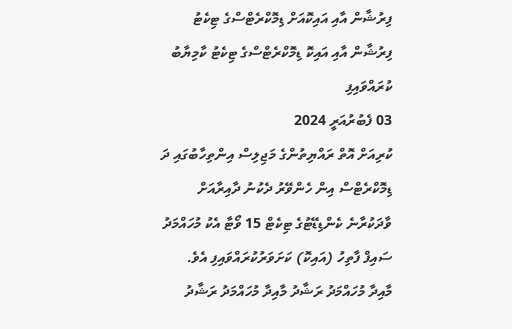ފިރުޝާން އާއި އައިކޮއަށް ޑިމޮކްރެޓްސްގެ ޓިކެޓު
ފިރުޝާން އާއި އައިކޮ ޑިމޮކްރެޓްސްގެ ޓިކެޓު ކާމިޔާބު ކުރައްވައިފި
03 ފެބުރުއަރީ 2024
ކުރިއަށް އޮތް ރައްޔިތުންގެ މަޖިލިސް އިންތިހާބުގައި ދަ ޑިމޮކްރެޓްސް އިން ހެންވޭރު ދެކުނު ދާއިރާއަށް ވާދަކުރާނެ ކެންޑިޑޭޓުގެ ޓިކެޓް 15 ވޯޓާ އެކު މުހައްމަދު ސައިފް ފާތިހު (އައިކޮ) ކަށަވަރުކުރައްވައިފި އެވެ.
މާއިދާ މުހައްމަދު ރަޝާދު މާއިދާ މުހައްމަދު ރަޝާދު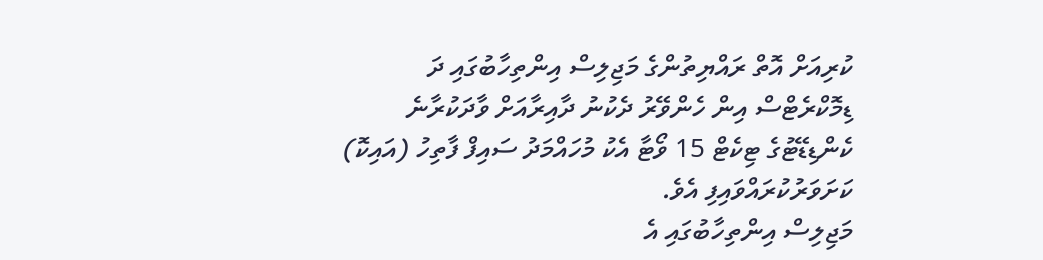ކުރިއަށް އޮތް ރައްޔިތުންގެ މަޖިލިސް އިންތިހާބުގައި ދަ ޑިމޮކްރެޓްސް އިން ހެންވޭރު ދެކުނު ދާއިރާއަށް ވާދަކުރާނެ ކެންޑިޑޭޓުގެ ޓިކެޓް 15 ވޯޓާ އެކު މުހައްމަދު ސައިފް ފާތިހު (އައިކޮ) ކަށަވަރުކުރައްވައިފި އެވެ.
މަޖިލިސް އިންތިހާބުގައި އެ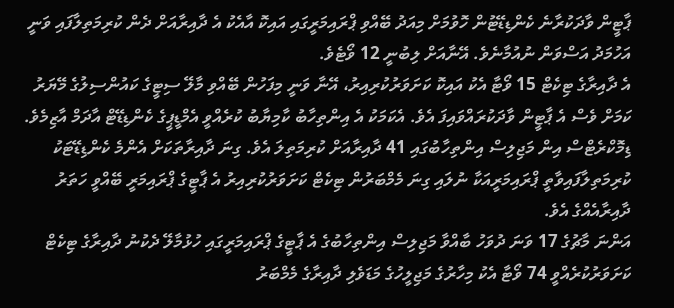ޕާޓީން ވާދަކުރާނެ ކެންޑިޑޭޓުން ހޮވުމަށް މިއަދު ބޭއްވި ޕްރައިމަރީގައި އައިކޮ އާއެކު އެ ދާއިރާއަށް ދެން ކުރިމަތިލާފައި ވަނީ އަހުމަދު އަސްވަން ނުއުމާނެވެ. އޭނާއަށް ލިބުނީ 12 ވޯޓެވެ.
އެ ދާއިރާގެ ޓިކެޓް 15 ވޯޓާ އެކު އައިކޮ ކަށަވަރުކުރިއިރު، އޭނާ ވަނީ މިފަހުން ބޭއްވި މާލޭ ސިޓީގެ ކައުންސިލުގެ މޭޔަރު ކަމަށް ވެސް އެ ޕާޓީން ވާދަކުރައްވައިފަ އެވެ. އެކަމަކު އެ އިންތިހާބު ކާމިޔާބު ކުރެއްވީ އެމްޑީޕީގެ ކެންޑިޑޭޓް އާދަމް އާޒިމެވެ.
ޑިމޮކްރެޓްސް އިން މަޖިލިސް އިންތިހާބުގައި 41 ދާއިރާއަށް ކުރިމަތިލަ އެވެ. ގިނަ ދާއިރާތަކަށް އެންމެ ކެންޑިޑޭޓަކު ކުރިމަތިލާފައިވާތީ ޕްރައިމަރީއަކާ ނުލައި ގިނަ މެމްބަރުން ޓިކެޓް ކަށަވަރުކުރިއިރު އެ ޕާޓީގެ ޕްރައިމަރީ ބޭއްވީ ހަތަރު ދާއިރާއެއްގެ އެވެ.
އަންނަ މާޗުގެ 17 ވަނަ ދުވަހު ބާއްވާ މަޖިލިސް އިންތިހާބުގެ އެ ޕާޓީގެ ޕްރައިމަރީގައި ހުޅުމާލޭ ދެކުނު ދާއިރާގެ ޓިކެޓް ކަށަވަރުކުރެއްވީ 74 ވޯޓާ އެކު މިހާރުގެ މަޖިލީހުގެ މަޑަވެލި ދާއިރާގެ މެމްބަރު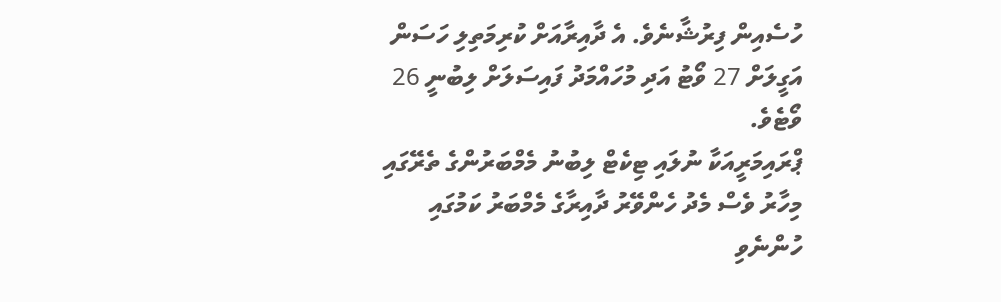ހުސެއިން ފިރުޝާނެވެ. އެ ދާއިރާއަށް ކުރިމަތިލި ހަސަން އަގީލަށް 27 ވޯޓު އަދި މުހައްމަދު ފައިސަލަށް ލިބުނީ 26 ވޯޓެވެ.
ޕްރައިމަރީއަކާ ނުލައި ޓިކެޓް ލިބުނު މެމްބަރުންގެ ތެރޭގައި މިހާރު ވެސް މެދު ހެންވޭރު ދާއިރާގެ މެމްބަރު ކަމުގައި ހުންނެވި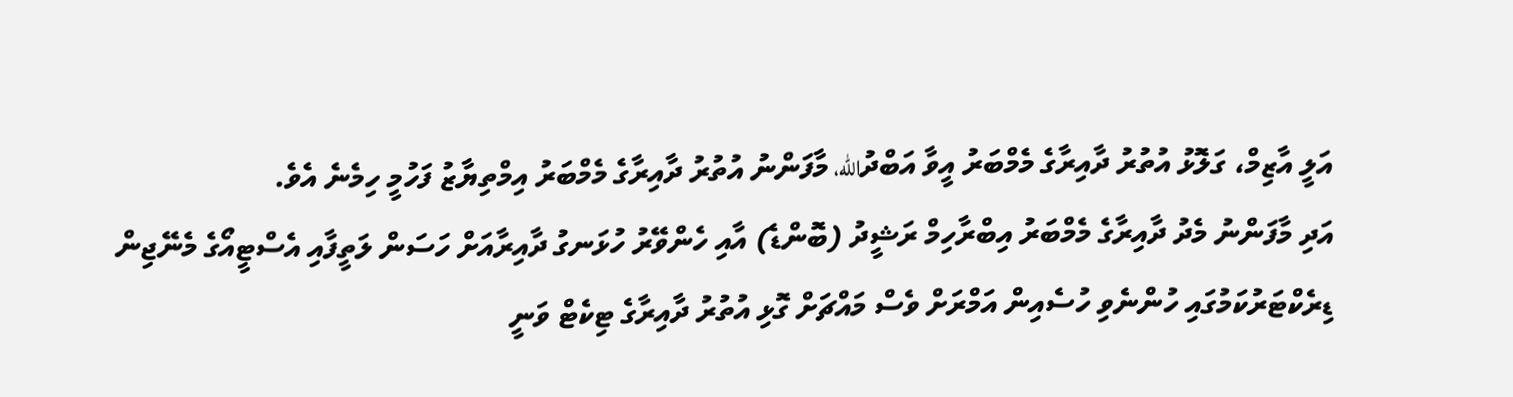އަލީ އާޒިމް، ގަލޮޅު އުތުރު ދާއިރާގެ މެމްބަރު އީވާ އަބްދުالله، މާފަންނު އުތުރު ދާއިރާގެ މެމްބަރު އިމްތިޔާޒު ފަހުމީ ހިމެނެ އެވެ.
އަދި މާފަންނު މެދު ދާއިރާގެ މެމްބަރު އިބްރާހިމް ރަޝީދު (ބޮންޑެ) އާއި ހެންވޭރު ހުޅަނގު ދާއިރާއަށް ހަސަން ލަތީފާއި އެސްޓީއޯގެ މެނޭޖިން ޑިރެކްޓަރުކަމުގައި ހުންނެވި ހުސެއިން އަމްރަށް ވެސް މައްޗަށް ގޮޅި އުތުރު ދާއިރާގެ ޓިކެޓް ވަނީ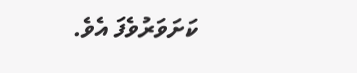ކަށަވަރުވެފަ އެވެ.